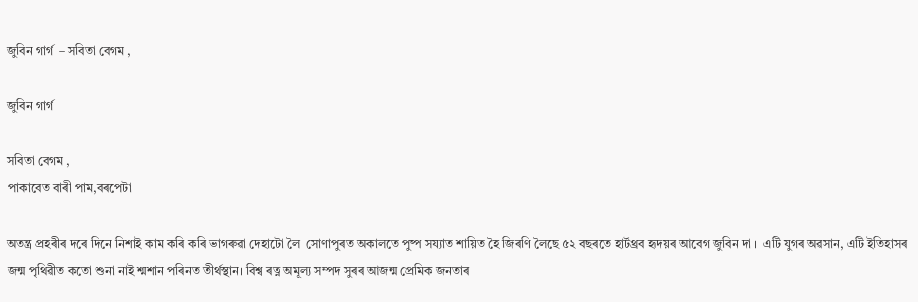জুবিন গাৰ্গ  – সবিতা বেগম ,

জুবিন গাৰ্গ

সবিতা বেগম ,
পাকাবেত বাৰী পাম,বৰপেটা

অতন্ত্ৰ প্ৰহৰীৰ দৰে দিনে নিশাই কাম কৰি কৰি ভাগৰুৱা দেহাটো লৈ  সোণাপুৰত অকালতে পুষ্প সয্যাত শায়িত হৈ জিৰণি লৈছে ৫২ বছৰতে হাৰ্টথ্ৰব হৃদয়ৰ আবেগ জুবিন দা ।  এটি যুগৰ অৱসান, এটি ইতিহাসৰ জন্ম পৃথিৱীত কতো শুনা নাই শ্মশান পৰিনত তীৰ্থস্থান। বিশ্ব ৰত্ন অমূল্য সম্পদ সুৰৰ আজন্ম প্ৰেমিক জনতাৰ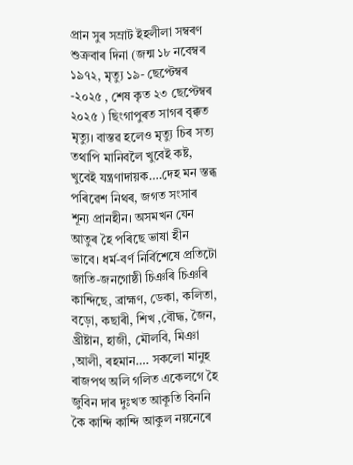প্ৰান সুৰ সম্ৰাট ইহলীলা সম্বৰণ শুক্ৰবাৰ দিনা (জন্ম ১৮ নবেম্বৰ ১৯৭২, মৃত্যু ১৯- ছেপ্টেম্বৰ -২০২৫ , শেষ কৃত ২৩ ছেপ্টেম্বৰ ২০২৫ ) ছিংগাপুৰত সাগৰ বৃক্কত  মৃত্যু। বাস্তৱ হলেও মৃত্যু চিৰ সত্য তথাপি মানিবলৈ খুবেই কষ্ট, খুবেই যন্ত্ৰণাদায়ক….দেহ মন স্তব্ধ পৰিৱেশ নিথৰ, জগত সংসাৰ শূন্য প্ৰানহীন। অসমখন যেন আতুৰ হৈ পৰিছে ভাষা হীন ভাবে। ধৰ্ম-বৰ্ণ নিৰ্বিশেষে প্ৰতিটো জাতি-জনগোষ্ঠী চিঞৰি চিঞৰি কান্দিছে, ব্ৰাহ্মণ, ডেকা, কলিতা, বড়ো, কছাৰী, শিখ ,বৌদ্ধ, জৈন, খ্ৰীষ্টান, হাজী, মৌলবি, মিঞা ,আলী, ৰহমান…. সকলো মানুহ ৰাজপথ অলি গলিত একেলগে হৈ জুবিন দাৰ দুঃখত আকূতি বিননি কৈ কান্দি কান্দি আকুল নয়নেৰে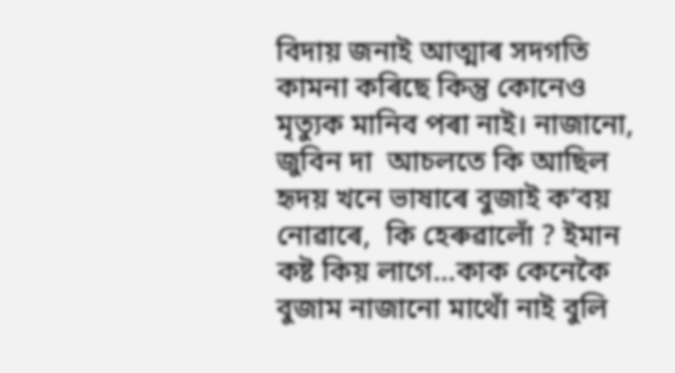বিদায় জনাই আত্মাৰ সদগতি কামনা কৰিছে কিন্তু কোনেও মৃত্যুক মানিব পৰা নাই। নাজানো, জুবিন দা  আচলতে কি আছিল হৃদয় খনে ভাষাৰে বুজাই ক’বয় নোৱাৰে,  কি হেৰুৱালোঁ ? ইমান কষ্ট কিয় লাগে…কাক কেনেকৈ বুজাম নাজানো মাথোঁ নাই বুলি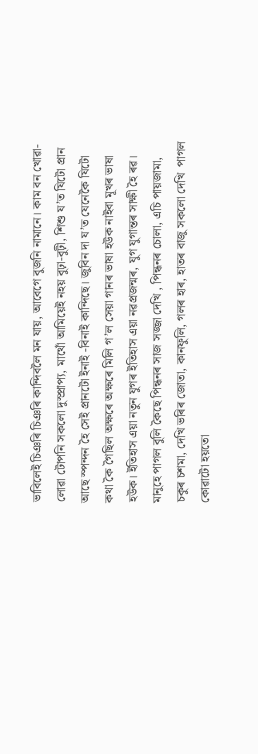ভাবিলেই চিঞৰি চিঞৰি কান্দিবলৈ মন যায়, আবেগে বুজনি নামানে। কাম বন খোৱা-লোৱা টোপনি সকলো দুস্প্ৰাপ্য, মাথোঁ আমিয়েই নহয় বুঢ়া-বুঢ়ী, শিশু য’ত যিটো প্ৰান আছে স্পন্দন হৈ সেই প্ৰানটো ইনাই -বিনাই কান্দিছে। জুবিন দা য’ত যেনেকৈ যিটো কথা কৈ গৈছিল অক্ষৰে অক্ষৰে মিলি গ’ল সেয়া গানৰ ভাষা হউক নাইবা মূখৰ ভাষা হউক। ইতিহাস এয়া নতুন যুগৰ ইতিহাস এয়া নৱপ্ৰজন্মৰ, যুগ যুগান্তৰ সাক্ষী হৈ ৰৱ। মানুহে পাগল বুলি কৈছে পিন্ধনৰ সাজ সজ্জা দেখি , পিন্ধনৰ চোলা, এচি পায়জামা, চকুৰ চশমা, দেখি ভৰিৰ জোতা, কানফুলি, গলৰ হাৰ, হাতৰ বাজু সকলো দেখি  পাগল কোৱাটো হয়তো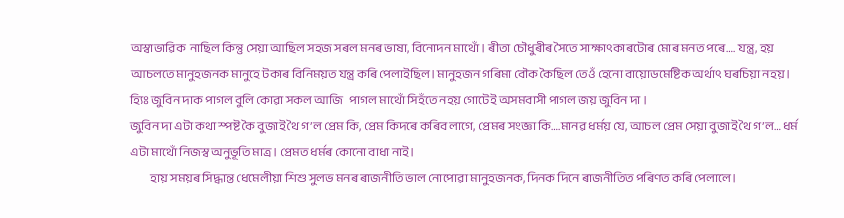অস্বাভাৱিক  নাছিল কিন্তু সেয়া আছিল সহজ সৰল মনৰ ভাষা, বিনোদন মাথোঁ। ৰীতা চৌধুৰীৰ সৈতে সাক্ষাৎকাৰটোৰ মোৰ মনত পৰে…. যন্ত্ৰ, হয় আচলতে মানুহজনক মানুহে টকাৰ বিনিময়ত যন্ত্ৰ কৰি পেলাইছিল। মানুহজন গৰিমা বৌক কৈছিল তেওঁ হেনো বায়োডমেষ্টিক অৰ্থাৎ ঘৰচিয়া নহয় । হ্যিঃ জুবিন দাক পাগল বুলি কোৱা সকল আজি   পাগল মাথোঁ সিহঁতে নহয় গোটেই অসমবাসী পাগল জয় জুবিন দা ।
জুবিন দা এটা কথা স্পষ্ট কৈ বুজাই থৈ গ’ল প্ৰেম কি, প্ৰেম কিদৰে কৰিব লাগে, প্ৰেমৰ সংজ্ঞা কি….মানৱ ধৰ্ময় যে, আচল প্ৰেম সেয়া বুজাই থৈ গ’ল… ধৰ্ম এটা মাথোঁ নিজস্ব অনুভূতি মাত্ৰ। প্ৰেমত ধৰ্মৰ কোনো বাধা নাই।
         হায় সময়ৰ সিদ্ধান্ত ধেমেলীয়া শিশু সুলভ মনৰ ৰাজনীতি ভাল নোপোৱা মানুহজনক, দিনক দিনে ৰাজনীতিত পৰিণত কৰি পেলালে।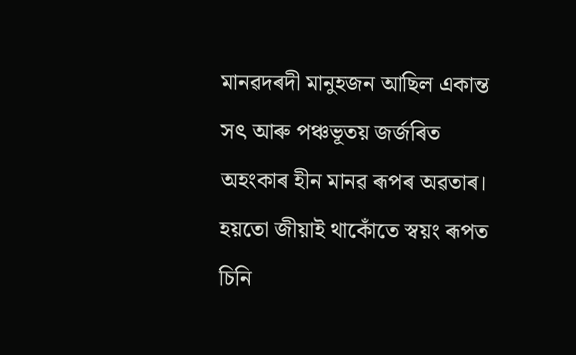মানৱদৰদী মানুহজন আছিল একান্ত সৎ আৰু পঞ্চভূতয় জৰ্জৰিত অহংকাৰ হীন মানৱ ৰূপৰ অৱতাৰ। হয়তো জীয়াই থাকোঁতে স্বয়ং ৰূপত চিনি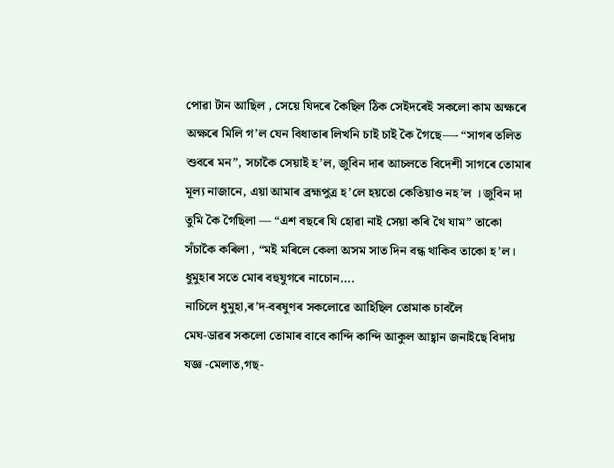পোৱা টান আছিল , সেয়ে যিদৰে কৈছিল ঠিক সেইদৰেই সকলো কাম অক্ষৰে অক্ষৰে মিলি গ’ল যেন বিধাতাৰ লিখনি চাই চাই কৈ গৈছে—- “সাগৰ তলিত শুবৰে মন”, সচাকৈ সেয়াই হ’ল, জুবিন দাৰ আচলতে বিদেশী সাগৰে তোমাৰ মূল্য নাজানে, এয়া আমাৰ ব্ৰহ্মপুত্ৰ হ’লে হয়তো কেতিয়াও নহ’ল । জুবিন দা তুমি কৈ গৈছিলা — “এশ বছৰে যি হোৱা নাই সেয়া কৰি থৈ যাম” তাকো সঁচাকৈ কৰিলা , “মই মৰিলে কেলা অসম সাত দিন বন্ধ থাকিব তাকো হ’ল। ধুমুহাৰ সতে মোৰ বহুযুগৰে নাচোন….
নাচিলে ধুমুহা,ৰ’দ-বৰষুণৰ সকলোৱে আহিছিল তোমাক চাবলৈ
মেঘ-ডাৱৰ সকলো তোমাৰ বাবে কান্দি কান্দি আকুল আহ্বান জনাইছে বিদায় যজ্ঞ -মেলাত,গছ-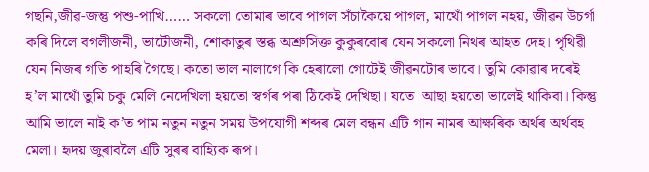গছনি,জীৱ-জন্তু পশু-পাখি…… সকলো তোমাৰ ভাবে পাগল সঁচাকৈয়ে পাগল, মাথোঁ পাগল নহয়, জীৱন উচৰ্গা কৰি দিলে বগলীজনী, ভাটৌজনী, শোকাতুৰ স্তব্ধ অশ্ৰুসিক্ত কুকুৰবোৰ যেন সকলো নিথৰ আহত দেহ। পৃথিৱী যেন নিজৰ গতি পাহৰি গৈছে। কতো ভাল নালাগে কি হেৰালো গোটেই জীৱনটোৰ ভাবে। তুমি কোৱাৰ দৰেই হ’ল মাথোঁ তুমি চকু মেলি নেদেখিলা হয়তো স্বৰ্গৰ পৰা ঠিকেই দেখিছা। যতে  আছা হয়তো ভালেই থাকিবা। কিন্তু আমি ভালে নাই ক’ত পাম নতুন নতুন সময় উপযোগী শব্দৰ মেল বন্ধন এটি গান নামৰ আক্ষৰিক অৰ্থৰ অৰ্থবহ মেলা। হৃদয় জুৰাবলৈ এটি সুৰৰ বাহ্যিক ৰূপ।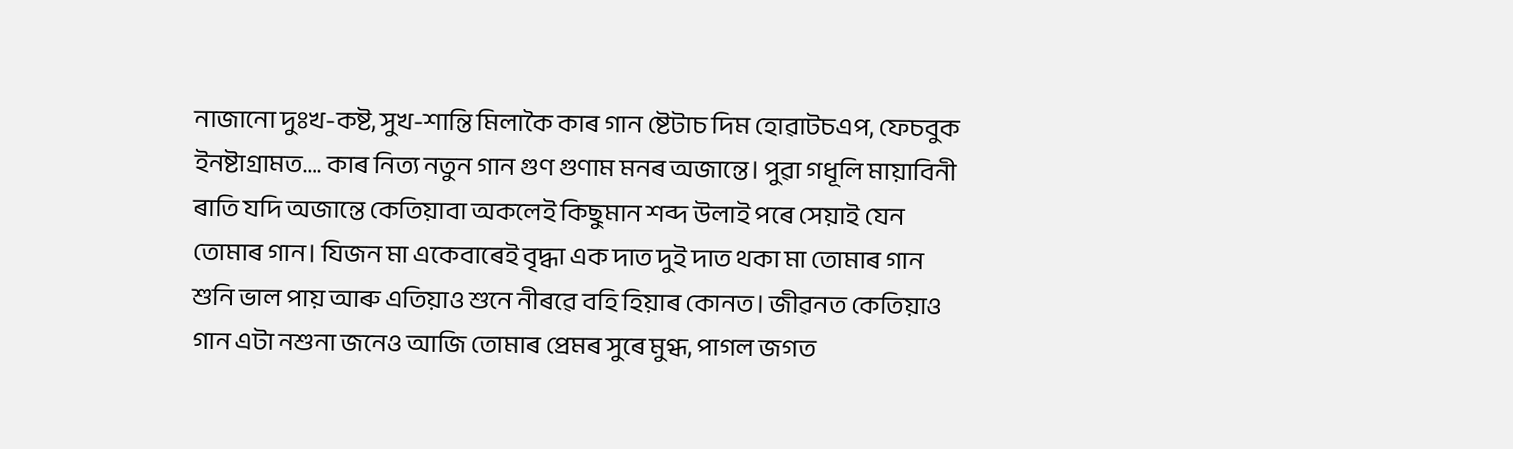নাজানো দুঃখ-কষ্ট, সুখ-শান্তি মিলাকৈ কাৰ গান ষ্টেটাচ দিম হোৱাটচএপ, ফেচবুক ইনষ্টাগ্ৰামত…. কাৰ নিত্য নতুন গান গুণ গুণাম মনৰ অজান্তে। পুৱা গধূলি মায়াবিনী ৰাতি যদি অজান্তে কেতিয়াবা অকলেই কিছুমান শব্দ উলাই পৰে সেয়াই যেন তোমাৰ গান। যিজন মা একেবাৰেই বৃদ্ধা এক দাত দুই দাত থকা মা তোমাৰ গান শুনি ভাল পায় আৰু এতিয়াও শুনে নীৰৱে বহি হিয়াৰ কোনত। জীৱনত কেতিয়াও গান এটা নশুনা জনেও আজি তোমাৰ প্ৰেমৰ সুৰে মুগ্ধ, পাগল জগত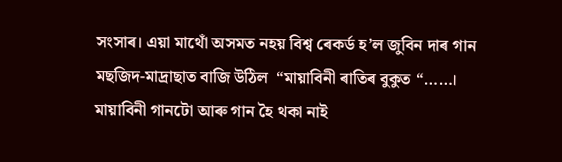সংসাৰ। এয়া মাথোঁ অসমত নহয় বিশ্ব ৰেকৰ্ড হ’ল জুবিন দাৰ গান মছজিদ-মাদ্ৰাছাত বাজি উঠিল  “মায়াবিনী ৰাতিৰ বুকুত “……। মায়াবিনী গানটো আৰু গান হৈ থকা নাই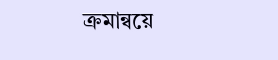ক্ৰমান্বয়ে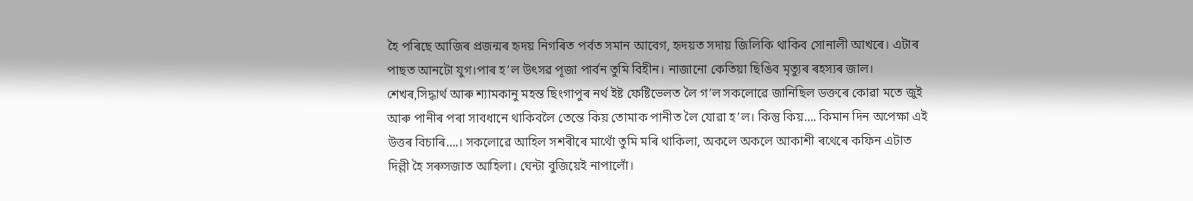হৈ পৰিছে আজিৰ প্ৰজন্মৰ হৃদয় নিগৰিত পৰ্বত সমান আবেগ, হৃদয়ত সদায় জিলিকি থাকিব সোনালী আখৰে। এটাৰ পাছত আনটো যুগ।পাৰ হ’ল উৎসৱ পূজা পাৰ্বন তুমি বিহীন। নাজানো কেতিয়া ছিঙিব মৃত্যুৰ ৰহস্যৰ জাল। শেখৰ,সিদ্ধাৰ্থ আৰু শ্যামকানু মহন্ত ছিংগাপুৰ নৰ্থ ইষ্ট ফেষ্টিভেলত লৈ গ’ল সকলোৱে জানিছিল ডক্তৰে কোৱা মতে জুই আৰু পানীৰ পৰা সাবধানে থাকিবলৈ তেন্তে কিয় তোমাক পানীত লৈ যোৱা হ’ল। কিন্তু কিয়…. কিমান দিন অপেক্ষা এই উত্তৰ বিচাৰি….। সকলোৱে আহিল সশৰীৰে মাথোঁ তুমি মৰি থাকিলা, অকলে অকলে আকাশী ৰথেৰে কফিন এটাত দিল্লী হৈ সৰুসজাত আহিলা। ঘেন্টা বুজিয়েই নাপালোঁ।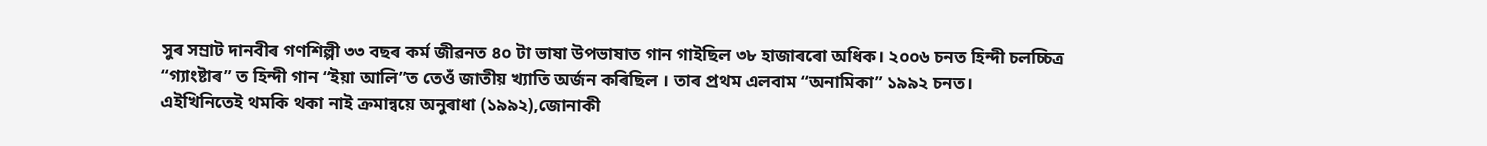সুৰ সম্ৰাট দানবীৰ গণশিল্পী ৩৩ বছৰ কৰ্ম জীৱনত ৪০ টা ভাষা উপভাষাত গান গাইছিল ৩৮ হাজাৰৰো অধিক। ২০০৬ চনত হিন্দী চলচ্চিত্ৰ “গ্যাংষ্টাৰ” ত হিন্দী গান “ইয়া আলি”ত তেওঁ জাতীয় খ্যাতি অৰ্জন কৰিছিল । তাৰ প্ৰথম এলবাম “অনামিকা” ১৯৯২ চনত।
এইখিনিতেই থমকি থকা নাই ক্ৰমান্বয়ে অনুৰাধা (১৯৯২),জোনাকী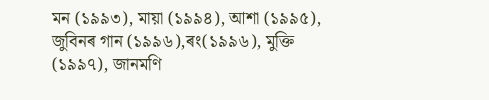মন (১৯৯৩), মায়া (১৯৯৪), আশা (১৯৯৫), জুবিনৰ গান (১৯৯৬),ৰং(১৯৯৬), মুক্তি (১৯৯৭), জানমণি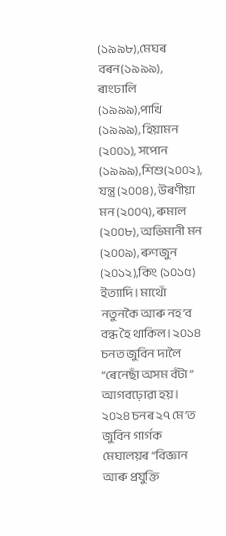(১৯৯৮),মেঘৰ বৰন(১৯৯৯), ৰাংঢালি (১৯৯৯),পাখি (১৯৯৯), হিয়ামন (২০০১), সপোন (১৯৯৯),শিশু(২০০২), যন্ত্ৰ (২০০৪), উৰণীয়া মন (২০০৭), ৰুমাল (২০০৮), অভিমানী মন (২০০৯), ৰুণজুন (২০১২),কিং (১০১৫) ইত্যাদি। মাথোঁ নতুনকৈ আৰু নহ’ব বন্ধ হৈ থাকিল। ২০১৪ চনত জুবিন দালৈ “ৰেনেছাঁ অসম বঁটা” আগবঢ়োৱা হয়। ২০২৪ চনৰ ২৭ মে’ত জুবিন গাৰ্গক মেঘালয়ৰ “বিজ্ঞান আৰু প্ৰযুক্তি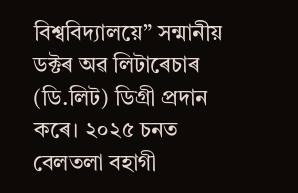বিশ্ববিদ্যালয়ে” সন্মানীয় ডক্টৰ অৱ লিটাৰেচাৰ (ডি.লিট) ডিগ্ৰী প্ৰদান কৰে। ২০২৫ চনত বেলতলা বহাগী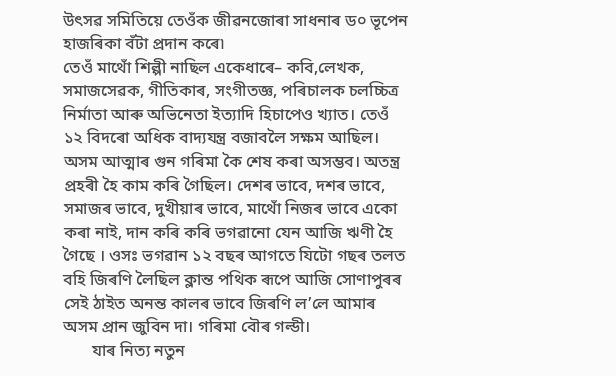উৎসৱ সমিতিয়ে তেওঁক জীৱনজোৰা সাধনাৰ ড০ ভূপেন হাজৰিকা বঁটা প্ৰদান কৰে৷
তেওঁ মাথোঁ শিল্পী নাছিল একেধাৰে– কবি,লেখক, সমাজসেৱক, গীতিকাৰ, সংগীতজ্ঞ, পৰিচালক চলচ্চিত্ৰ নিৰ্মাতা আৰু অভিনেতা ইত্যাদি হিচাপেও খ্যাত। তেওঁ ১২ বিদৰো অধিক বাদ্যযন্ত্ৰ বজাবলৈ সক্ষম আছিল। অসম আত্মাৰ গুন গৰিমা কৈ শেষ কৰা অসম্ভব। অতন্ত্ৰ প্ৰহৰী হৈ কাম কৰি গৈছিল। দেশৰ ভাবে, দশৰ ভাবে, সমাজৰ ভাবে, দুখীয়াৰ ভাবে, মাথোঁ নিজৰ ভাবে একো কৰা নাই, দান কৰি কৰি ভগৱানো যেন আজি ঋণী হৈ গৈছে । ওসঃ ভগৱান ১২ বছৰ আগতে যিটো গছৰ তলত বহি জিৰণি লৈছিল ক্লান্ত পথিক ৰূপে আজি সোণাপুৰৰ সেই ঠাইত অনন্ত কালৰ ভাবে জিৰণি ল’লে আমাৰ অসম প্ৰান জুবিন দা। গৰিমা বৌৰ গল্ডী।
       যাৰ নিত্য নতুন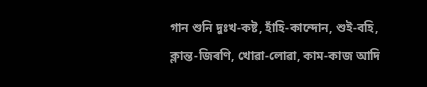গান শুনি দুঃখ-কষ্ট, হাঁহি-কান্দোন, শুই-বহি, ক্লান্ত-জিৰণি, খোৱা-লোৱা, কাম-কাজ আদি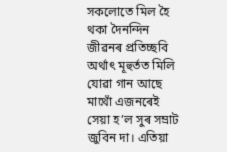সকলোতে মিল হৈ থকা দৈনন্দিন জীৱনৰ প্ৰতিচ্ছবি অৰ্থাৎ মূহুৰ্তত মিলি যোৱা গান আছে মাথোঁ এজনৰেই সেয়া হ’ল সুৰ সম্ৰাট জুবিন দা। এতিয়া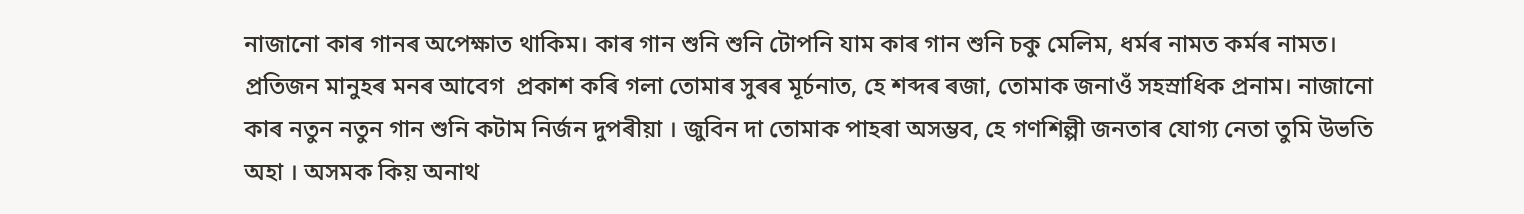নাজানো কাৰ গানৰ অপেক্ষাত থাকিম। কাৰ গান শুনি শুনি টোপনি যাম কাৰ গান শুনি চকু মেলিম, ধৰ্মৰ নামত কৰ্মৰ নামত। প্ৰতিজন মানুহৰ মনৰ আবেগ  প্ৰকাশ কৰি গলা তোমাৰ সুৰৰ মূৰ্চনাত, হে শব্দৰ ৰজা, তোমাক জনাওঁ সহস্ৰাধিক প্ৰনাম। নাজানো কাৰ নতুন নতুন গান শুনি কটাম নিৰ্জন দুপৰীয়া । জুবিন দা তোমাক পাহৰা অসম্ভব, হে গণশিল্পী জনতাৰ যোগ্য নেতা তুমি উভতি অহা । অসমক কিয় অনাথ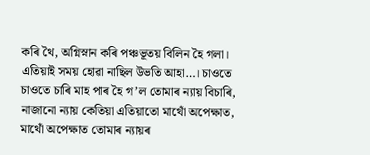কৰি থৈ, অগ্নিস্নান কৰি পঞ্চভূতয় বিলিন হৈ গলা। এতিয়াই সময় হোৱা নাছিল উভতি আহা…। চাওতে চাওতে চাৰি মাহ পাৰ হৈ গ’ল তোমাৰ ন্যায় বিচাৰি, নাজানো ন্যায় কেতিয়া এতিয়াতো মাথোঁ অপেক্ষাত, মাথোঁ অপেক্ষাত তোমাৰ ন্যায়ৰ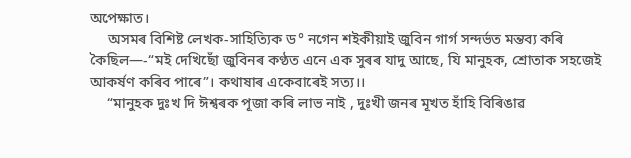অপেক্ষাত।
     অসমৰ বিশিষ্ট লেখক-সাহিত্যিক ড° নগেন শইকীয়াই জুবিন গাৰ্গ সন্দৰ্ভত মন্তব্য কৰি কৈছিল—-“মই দেখিছোঁ জুবিনৰ কণ্ঠত এনে এক সুৰৰ যাদু আছে, যি মানুহক, শ্ৰোতাক সহজেই আকৰ্ষণ কৰিব পাৰে”। কথাষাৰ একেবাৰেই সত্য।।
     “মানুহক দুঃখ দি ঈশ্বৰক পূজা কৰি লাভ নাই , দুঃখী জনৰ মূখত হাঁহি বিৰিঙাৱ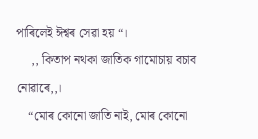পাৰিলেই ঈশ্বৰ সেৱা হয় “।
     ,, কিতাপ নথকা জাতিক গামোচায় বচাব নোৱাৰে,,।
    “মোৰ কোনো জাতি নাই, মোৰ কোনো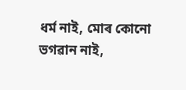ধৰ্ম নাই, মোৰ কোনো ভগৱান নাই,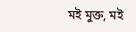মই মুক্ত, মই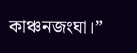কাঞ্চনজংঘা।”